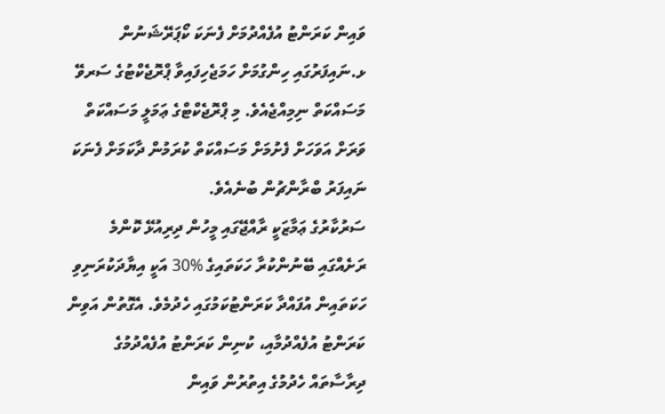ވައިން ކަރަންޓު އުފެއްދުމަށް ފެނަކަ ކޯޕަރޭޝަނުން ޅ.ނައިފަރުގައި ހިންގުމަށް ހަމަޖެހިފައިވާ ޕްރޮޖެކްޓުގެ ސަރވޭ މަސައްކަތް ނިމިއްޖެއެވެ. މި ޕްރޮޖެކްޓްގެ ޢަމަލީ މަސައްކަތް ވަރަށް އަވަހަށް ފެށުމަށް މަސައްކަތް ކުރަމުން ދާކަމަށް ފެނަކަ ނައިފަރު ބްރާންޗުން ބުނެއެވެ.
ސަރުކާރުގެ ޢަމާޒަކީ ރާއްޖޭގައި މީހުން ދިރިއުޅޭ ކޮންމެ ރަށެއްގައި ބޭނުންކުރާ ހަކަތައިގެ %30 އަކީ އިޔާދަކުރަނިވި ހަކަތައިން އުފައްދާ ކަރަންޓުކަމުގައި ހެދުމެވެ. އެގޮތުން އަވިން ކަރަންޓު އުފެއްދުމާއި، ކުނިން ކަރަންޓު އުފެއްދުމުގެ ދިރާސާތައް ހެދުމުގެ އިތުރުން ވައިން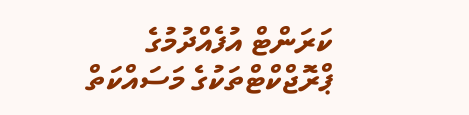ކަރަންޓް އުފެއްދުމުގެ ޕްރޮޖްކްޓްތަކުގެ މަސައްކަތް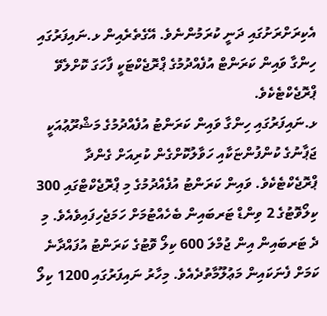އެކިރަށްރަށުގައި ދަނީ ކުރަމުންނެވެ. އޭގެތެރެއިން ޅ.ނައިފަރުގައި ހިންގާ ވައިން ކަރަންޓް އުފެއްދުމުގެ ޕްރޮޖެކްޓަކީ ފާހަގަ ކޮށްލެވޭ ޕްރޮޖެކްޓެކެވެ.
ޅ.ނައިފަރުގައި ހިންގާ ވައިން ކަރަންޓު އުފެއްދުމުގެ މަޝްރޫޢުއަކީ ޖަޕާނުގެ ކުންފުންޏަކާއި ހަވާލުކޮށްގެން ކުރިއަށް ގެންދާ ޕްރޮޖެކްޓެކެވެ. ވައިން ކަރަންޓު އުފެއްދުމުގެ މި ޕްރޮޖެކްޓްގައި 300 ކިލޯވޮޓުގެ 2 ވިންޑް ޓަރބައިން ބެހެއްޓުމަށް ހަމަޖެހިފައިވެއެވެ. މި ދެ ޓަރބައިން އިން ޖުމްލަ 600 ކިލޯ ވޮޓުގެ ކަރަންޓު އުފައްދާނެ ކަމަށް ފެނަކައިން މަޢުލޫމާތުދެއެވެ. މިހާރު ނައިފަރުގައި 1200 ކިލޯ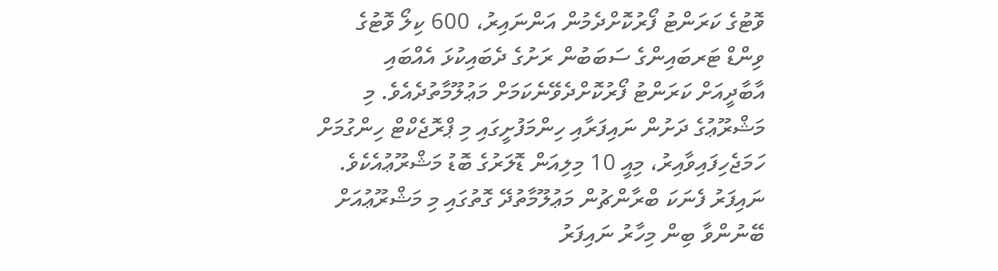ވޮޓުގެ ކަރަންޓު ފޯރުކޮށްދެމުން އަންނައިރު، 600 ކިލޯ ވޮޓުގެ ވިންޑް ޓަރބައިންގެ ސަބަބުން ރަށުގެ ދެބައިކުޅަ އެއްބައި އާބާދީއަށް ކަރަންޓު ފޯރުކޮށްދެވޭނެކަމަށް މަޢުލޫމާތުދެއެވެ. މި މަޝްރޫޢުގެ ދަށުން ނައިފަރާއި ހިންމަފުށީގައި މި ޕްރޮޖެކްޓް ހިންގުމަށް ހަމަޖެހިފައިވާއިރު، މިއީ 10 މިލިއަން ޑޮލަރުގެ ބޮޑު މަޝްރޫޢުއެކެވެ.
ނައިފަރު ފެނަކަ ބްރާންޗުން މަޢުލޫމާތުދޭ ގޮތުގައި މި މަޝްރޫޢުއަށް ބޭނުންވާ ބިން މިހާރު ނައިފަރު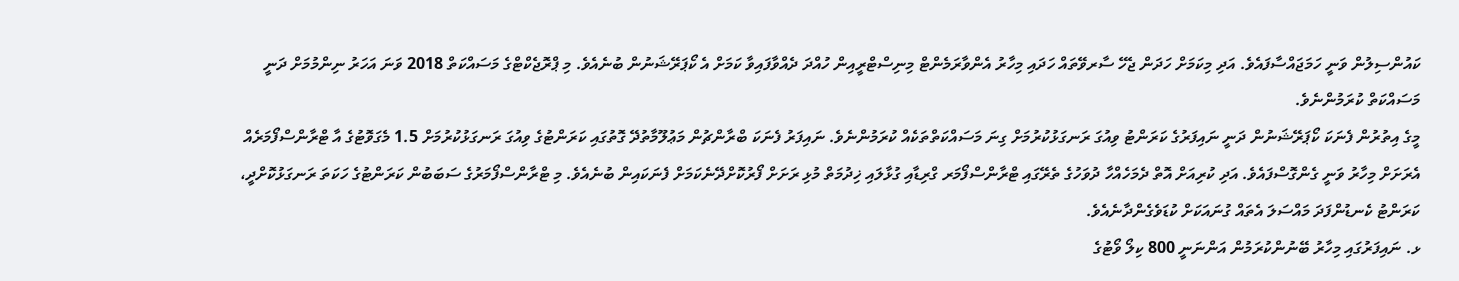ކައުންސިލުން ވަނީ ހަމަޖައްސާފައެވެ. އަދި މިކަމަށް ހަދަން ޖެހޭ ސާރވޭތައް ހަދައި މިހާރު އެންވާރަމެންޓް މިނިސްޓްރީއިން ހުއްދަ ދެއްވާފައިވާ ކަމަށް އެ ކޯޕަރޭޝަނުން ބުނެއެވެ. މި ޕްރޮޖެކްޓްގެ މަސައްކަތް 2018 ވަނަ އަހަރު ނިންމުމަށް ދަނީ މަސައްކަތް ކުރަމުންނެވެ.
މީގެ އިތުރުން ފެނަކަ ކޯޕަރޭޝަނުން ދަނީ ނައިފަރުގެ ކަރަންޓު ވިއުގަ ރަނގަޅުކުރުމަށް ގިނަ މަސައްކަތްތަކެއް ކުރަމުންނެވެ. ނައިފަރު ފެނަކަ ބްރާންޗުން މަޢުލޫމާތުދޭ ގޮތުގައި ކަރަންޓުގެ ވިއުގަ ރަނގަޅުކުރުމަށް 1.5 މެގަވޮޓުގެ އާ ޓްރާންސްފޯމަރެއް އެރަށަށް މިހާރު ވަނީ ގެންގޮސްފައެވެ. އަދި ކުރިއަށް އޮތް ދެމަހެއްހާ ދުވަހުގެ ތެރޭގައި ޓްރާންސްފޯމަރ ގްރިޑާއި ގުޅާލައި ޚިދުމަތް މުޅި ރަށަށް ފޯރުކޮށްދޭނެކަމަށް ފެނަކައިން ބުނެއެވެ. މި ޓްރާންސްފޯމަރުގެ ސަބަބުން ކަރަންޓުގެ ހަކަތަ ރަނގަޅުކޮށްދީ، ކަރަންޓު ކެނޑުންފަދަ މައްސަލަ އެތައް ގުނައަކަށް ކުޑަވެގެންދާނެއެވެ.
ޅ. ނައިފަރުގައި މިހާރު ބޭނުންކުރަމުން އަންނަނީ 800 ކިލޯ ވޯޓުގެ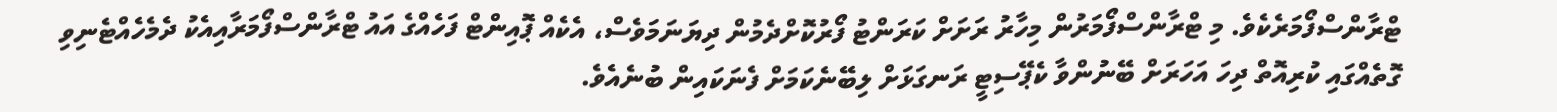ޓްރާންސްފޯމަރެކެވެ. މި ޓްރާންސްފޯމަރުން މިހާރު ރަށަށް ކަރަންޓު ފޯރުކޮށްދެމުން ދިޔަނަމަވެސް، އެކެއް ޕޮއިންޓް ފަހެއްގެ އައު ޓްރާންސްފޯމަރާއިއެކު ދެމެހެއްޓެނިވި ގޮތެއްގައި ކުރިއޮތް ދިހަ އަހަރަށް ބޭނުންވާ ކެޕޭސިޓީ ރަނގަޅަށް ލިބޭނެކަމަށް ފެނަކައިން ބުނެއެވެ.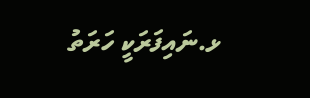ޅ.ނައިފަރަކީ ހަރަތު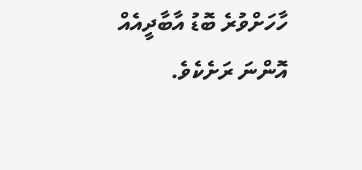ހާހަށްވުރެ ބޮޑު އާބާދީއެއް އޮންނަ ރަށެކެވެ.